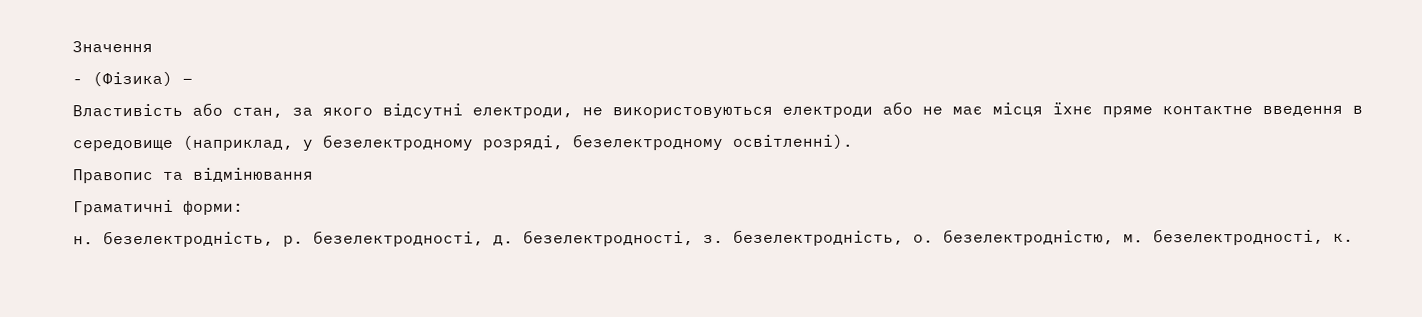Значення
- (Фізика) –
Властивість або стан, за якого відсутні електроди, не використовуються електроди або не має місця їхнє пряме контактне введення в середовище (наприклад, у безелектродному розряді, безелектродному освітленні).
Правопис та відмінювання
Граматичні форми:
н. безелектродність, р. безелектродності, д. безелектродності, з. безелектродність, о. безелектродністю, м. безелектродності, к.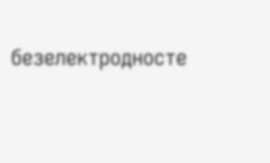безелектродносте